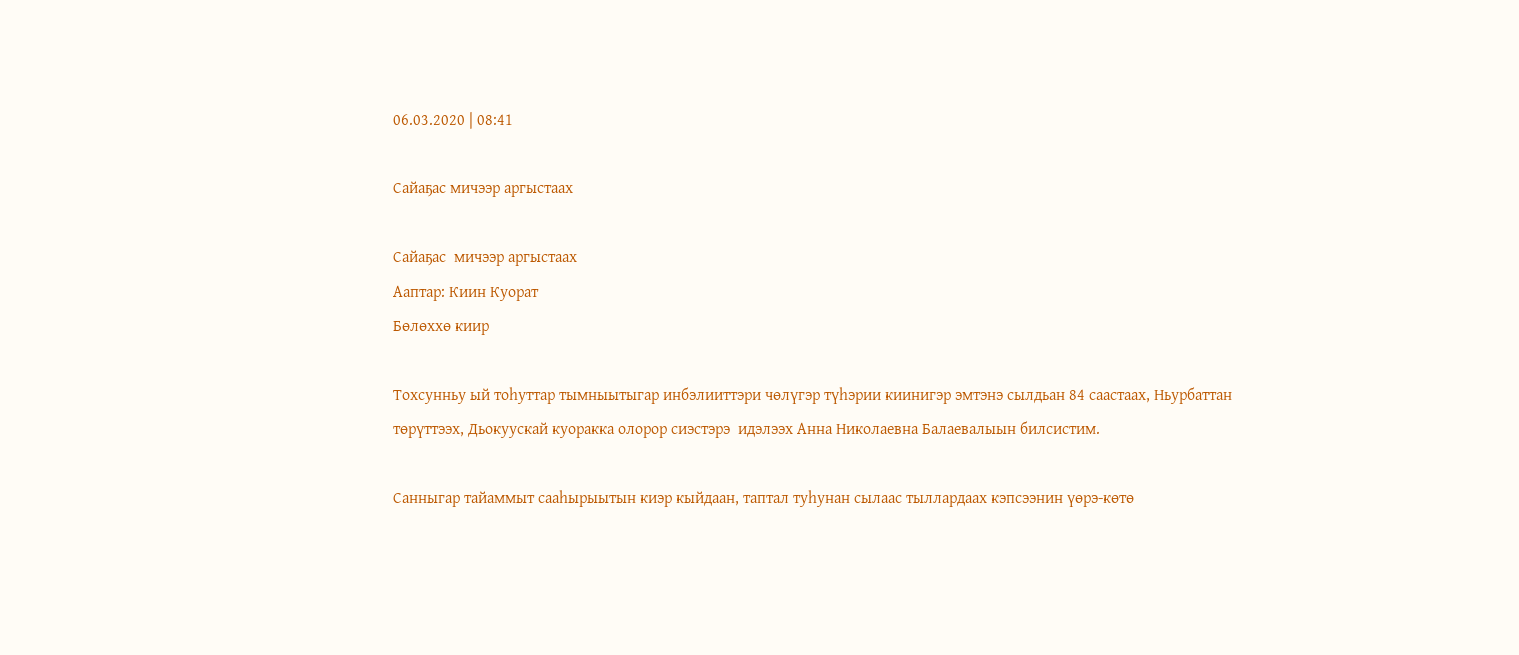06.03.2020 | 08:41

Сайаҕас мичээр аргыстаах

Сайаҕас  мичээр аргыстаах
Ааптар: Киин Куорат
Бөлөххө киир

Тохсунньу ый тоһуттар тымныытыгар инбэлииттэри чөлүгэр түһэрии киинигэр эмтэнэ сылдьан 84 саастаах, Ньурбаттан төрүттээх, Дьокуускай куоракка олорор сиэстэрэ  идэлээх Анна Николаевна Балаевалыын билсистим.

Санныгар тайаммыт сааһырыытын киэр кыйдаан, таптал туһунан сылаас тыллардаах кэпсээнин үөрэ-көтө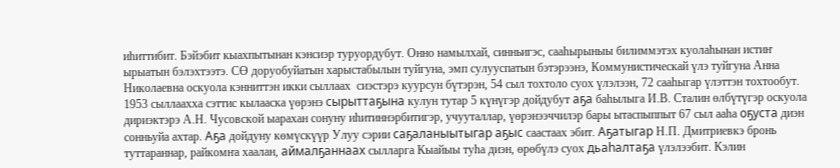иһиттибит. Бэйэбит кыахпытынан кэнсиэр туруордубут. Онно намылхай, синньигэс, сааһырыныы билиммэтэх куолаһынан истиҥ ырыатын бэлэхтээтэ. СӨ доруобуйатын харыстабылын туйгуна, эмп сулууспатын бэтэрээнэ, Коммунистическай үлэ туйгуна Анна Николаевна оскуола кэнниттэн икки сыллаах  сиэстэрэ куурсун бүтэрэн, 54 сыл тохтоло суох үлэлээн, 72 сааһыгар үлэттэн тохтообут. 1953 сыллаахха сэттис кылааска үөрэнэ сырыттаҕына кулун тутар 5 күнүгэр дойдубут аҕа баһылыга И.В. Сталин өлбүтүгэр оскуола дириэктэрэ А.Н. Чусовской ыарахан сонуну иһитиннэрбитигэр, учууталлар, үөрэнээччилэр бары ытаспыппыт 67 сыл ааһа оҕуста диэн сонньуйа ахтар. Аҕа дойдуну көмүскүүр Улуу сэрии саҕаланыытыгар аҕыс саастаах эбит. Аҕатыгар Н.П. Дмитриевкэ бронь туттараннар, райкомҥа хаалан, аймалҕаннаах сылларга Кыайыы туһа диэн, өрөбүлэ суох дьаһалтаҕа үлэлээбит. Кэлин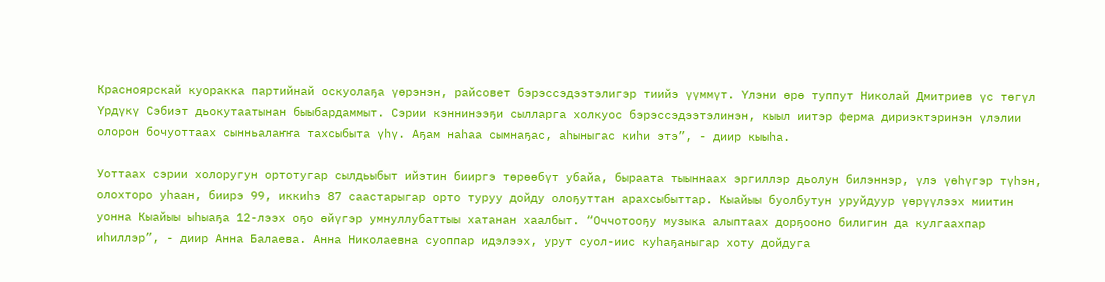Красноярскай куоракка партийнай оскуолаҕа үөрэнэн, райсовет бэрэссэдээтэлигэр тиийэ үүммүт. Үлэни өрө туппут Николай Дмитриев үс төгүл Үрдүкү Сэбиэт дьокутаатынан быыбардаммыт. Сэрии кэннинээҕи сылларга холкуос бэрэссэдээтэлинэн, кыыл иитэр ферма дириэктэринэн үлэлии олорон бочуоттаах сынньалаҥҥа тахсыбыта үһү. Аҕам наһаа сымнаҕас, аһыныгас киһи этэ”, - диир кыыһа.

Уоттаах сэрии холоругун ортотугар сылдьыбыт ийэтин бииргэ төрөөбүт убайа, быраата тыыннаах эргиллэр дьолун билэннэр, үлэ үөһүгэр түһэн, олохторо уһаан, биирэ 99, иккиһэ 87 саастарыгар орто туруу дойду олоҕуттан арахсыбыттар. Кыайыы буолбутун уруйдуур үөрүүлээх миитин уонна Кыайыы ыһыаҕа 12-лээх оҕо өйүгэр умнуллубаттыы хатанан хаалбыт. “Оччотооҕу музыка алыптаах дорҕооно билигин да кулгаахпар  иһиллэр”, - диир Анна Балаева. Анна Николаевна суоппар идэлээх, урут суол-иис куһаҕаныгар хоту дойдуга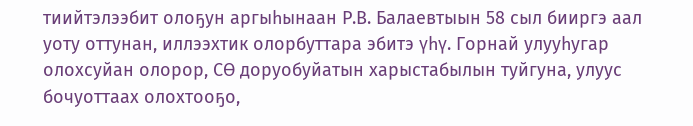тиийтэлээбит олоҕун аргыһынаан Р.В. Балаевтыын 58 сыл бииргэ аал уоту оттунан, иллээхтик олорбуттара эбитэ үһү. Горнай улууһугар олохсуйан олорор, СӨ доруобуйатын харыстабылын туйгуна, улуус бочуоттаах олохтооҕо,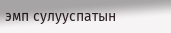эмп сулууспатын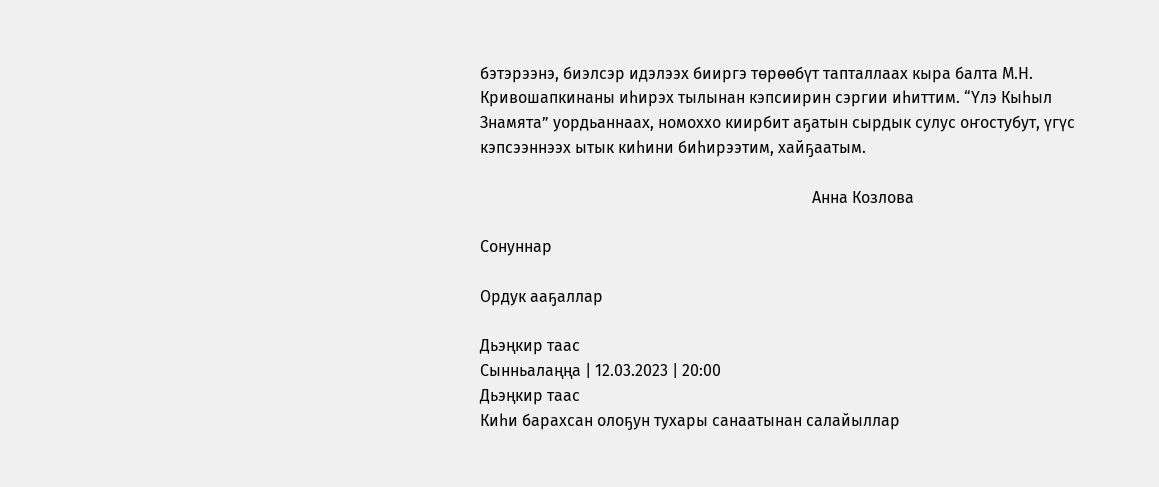бэтэрээнэ, биэлсэр идэлээх бииргэ төрөөбүт тапталлаах кыра балта М.Н. Кривошапкинаны иһирэх тылынан кэпсиирин сэргии иһиттим. “Үлэ Кыһыл Знамята” уордьаннаах, номоххо киирбит аҕатын сырдык сулус оҥостубут, үгүс кэпсээннээх ытык киһини биһирээтим, хайҕаатым.

                                                                                   Анна Козлова

Сонуннар

Ордук ааҕаллар

Дьэңкир таас
Сынньалаңңа | 12.03.2023 | 20:00
Дьэңкир таас
Киһи барахсан олоҕун тухары санаатынан салайыллар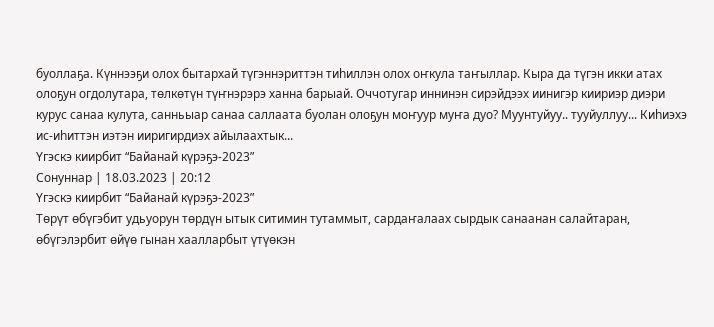буоллаҕа. Күннээҕи олох бытархай түгэннэриттэн тиһиллэн олох оҥкула таҥыллар. Кыра да түгэн икки атах олоҕун огдолутара, төлкөтүн түҥнэрэрэ ханна барыай. Оччотугар иннинэн сирэйдээх иинигэр киириэр диэри курус санаа кулута, санньыар санаа саллаата буолан олоҕун моҥуур муҥа дуо? Муунтуйуу.. тууйуллуу... Киһиэхэ ис-иһиттэн иэтэн ииригирдиэх айылаахтык...
Үгэскэ киирбит “Байанай күрэҕэ-2023”
Сонуннар | 18.03.2023 | 20:12
Үгэскэ киирбит “Байанай күрэҕэ-2023”
Төрүт өбүгэбит удьуорун төрдүн ытык ситимин тутаммыт, сардаҥалаах сырдык санаанан салайтаран, өбүгэлэрбит өйүө гынан хаалларбыт үтүөкэн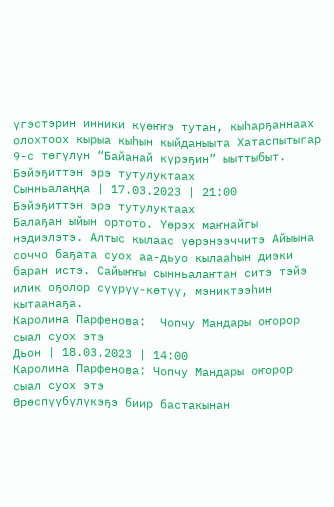үгэстэрин инники күөҥҥэ тутан, кыһарҕаннаах олохтоох кырыа кыһын кыйданыыта Хатаспытыгар 9-с төгүлүн “Байанай күрэҕин” ыыттыбыт.
Бэйэҕиттэн эрэ тутулуктаах
Сынньалаңңа | 17.03.2023 | 21:00
Бэйэҕиттэн эрэ тутулуктаах
Балаҕан ыйын ортото. Үөрэх маҥнайгы нэдиэлэтэ. Алтыс кылаас үөрэнээччитэ Айыына соччо баҕата суох аа-дьуо кылааһын диэки баран истэ. Сайыҥҥы сынньалаҥтан ситэ тэйэ илик оҕолор сүүрүү-көтүү, мэниктээһин кытаанаҕа.
Каролина Парфенова:  Чопчу Мандары оҥорор сыал суох этэ
Дьон | 18.03.2023 | 14:00
Каролина Парфенова: Чопчу Мандары оҥорор сыал суох этэ
Өрөспүүбүлүкэҕэ биир бастакынан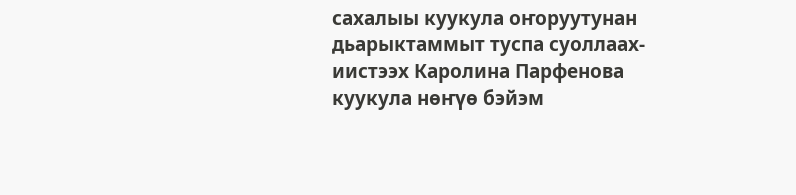сахалыы куукула оҥоруутунан дьарыктаммыт туспа суоллаах-иистээх Каролина Парфенова куукула нөҥүө бэйэм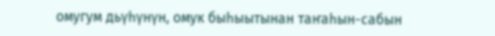омугум дьүһүнүн, омук быһыытынан таҥаһын-сабын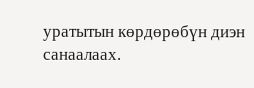уратытын көрдөрөбүн диэн санаалаах.